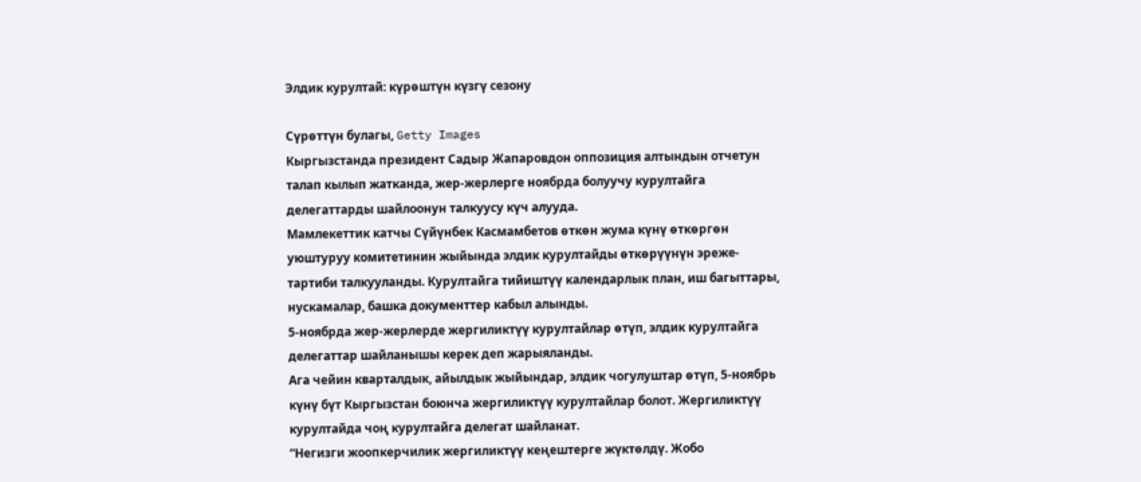Элдик курултай: күрөштүн күзгү сезону

Сүрөттүн булагы, Getty Images
Кыргызстанда президент Садыр Жапаровдон оппозиция алтындын отчетун талап кылып жатканда, жер-жерлерге ноябрда болуучу курултайга делегаттарды шайлоонун талкуусу күч алууда.
Мамлекеттик катчы Сүйүнбек Касмамбетов өткөн жума күнү өткөргөн уюштуруу комитетинин жыйында элдик курултайды өткөрүүнүн эреже-тартиби талкууланды. Курултайга тийиштүү календарлык план, иш багыттары, нускамалар, башка документтер кабыл алынды.
5-ноябрда жер-жерлерде жергиликтүү курултайлар өтүп, элдик курултайга делегаттар шайланышы керек деп жарыяланды.
Ага чейин кварталдык, айылдык жыйындар, элдик чогулуштар өтүп, 5-ноябрь күнү бүт Кыргызстан боюнча жергиликтүү курултайлар болот. Жергиликтүү курултайда чоң курултайга делегат шайланат.
“Негизги жоопкерчилик жергиликтүү кеңештерге жүктөлдү. Жобо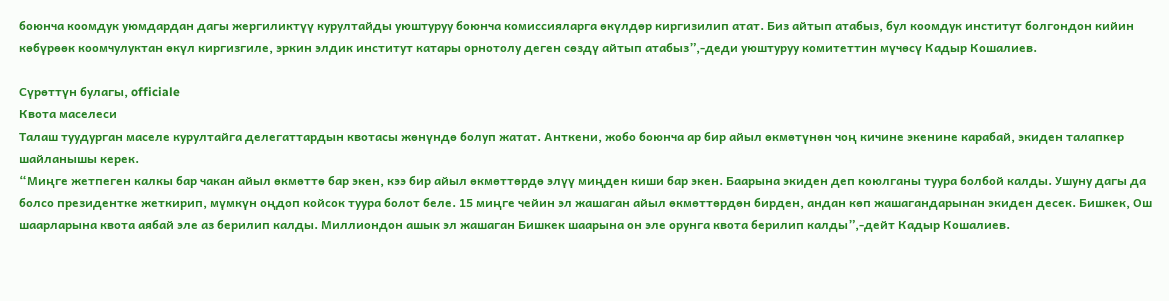боюнча коомдук уюмдардан дагы жергиликтүү курултайды уюштуруу боюнча комиссияларга өкүлдөр киргизилип атат. Биз айтып атабыз, бул коомдук институт болгондон кийин көбүрөөк коомчулуктан өкүл киргизгиле, эркин элдик институт катары орнотолу деген сөздү айтып атабыз”,-деди уюштуруу комитеттин мүчөсү Кадыр Кошалиев.

Сүрөттүн булагы, officiale
Квота маселеси
Талаш туудурган маселе курултайга делегаттардын квотасы жөнүндө болуп жатат. Анткени, жобо боюнча ар бир айыл өкмөтүнөн чоң кичине экенине карабай, экиден талапкер шайланышы керек.
“Миңге жетпеген калкы бар чакан айыл өкмөттө бар экен, кээ бир айыл өкмөттөрдө элүү миңден киши бар экен. Баарына экиден деп коюлганы туура болбой калды. Ушуну дагы да болсо президентке жеткирип, мүмкүн оңдоп койсок туура болот беле. 15 миңге чейин эл жашаган айыл өкмөттөрдөн бирден, андан көп жашагандарынан экиден десек. Бишкек, Ош шаарларына квота аябай эле аз берилип калды. Миллиондон ашык эл жашаган Бишкек шаарына он эле орунга квота берилип калды”,-дейт Кадыр Кошалиев.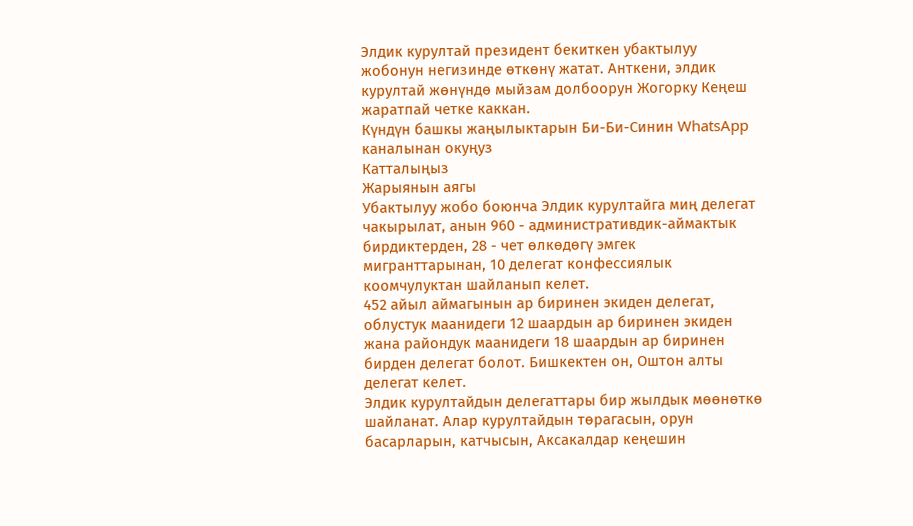Элдик курултай президент бекиткен убактылуу жобонун негизинде өткөнү жатат. Анткени, элдик курултай жөнүндө мыйзам долбоорун Жогорку Кеңеш жаратпай четке каккан.
Күндүн башкы жаңылыктарын Би-Би-Синин WhatsApp каналынан окуңуз
Катталыңыз
Жарыянын аягы
Убактылуу жобо боюнча Элдик курултайга миң делегат чакырылат, анын 960 - административдик-аймактык бирдиктерден, 28 - чет өлкөдөгү эмгек мигранттарынан, 10 делегат конфессиялык коомчулуктан шайланып келет.
452 айыл аймагынын ар биринен экиден делегат, облустук маанидеги 12 шаардын ар биринен экиден жана райондук маанидеги 18 шаардын ар биринен бирден делегат болот. Бишкектен он, Оштон алты делегат келет.
Элдик курултайдын делегаттары бир жылдык мөөнөткө шайланат. Алар курултайдын төрагасын, орун басарларын, катчысын, Аксакалдар кеңешин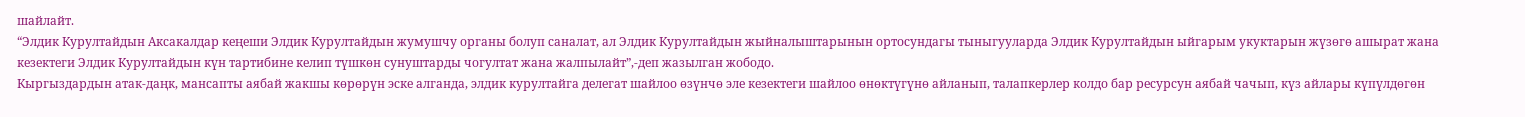шайлайт.
“Элдик Курултайдын Аксакалдар кеңеши Элдик Курултайдын жумушчу органы болуп саналат, ал Элдик Курултайдын жыйналыштарынын ортосундагы тыныгууларда Элдик Курултайдын ыйгарым укуктарын жүзөгө ашырат жана кезектеги Элдик Курултайдын күн тартибине келип түшкөн сунуштарды чогултат жана жалпылайт”,-деп жазылган жободо.
Кыргыздардын атак-даңк, мансапты аябай жакшы көрөрүн эске алганда, элдик курултайга делегат шайлоо өзүнчө эле кезектеги шайлоо өнөктүгүнө айланып, талапкерлер колдо бар ресурсун аябай чачып, күз айлары күпүлдөгөн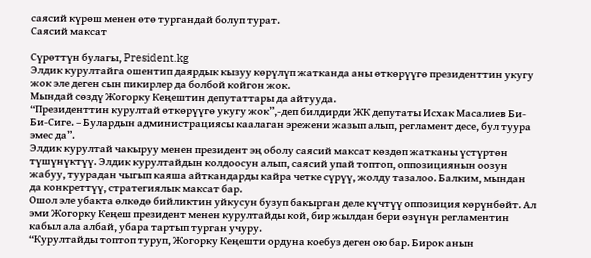саясий күрөш менен өтө тургандай болуп турат.
Саясий максат

Сүрөттүн булагы, President.kg
Элдик курултайга ошентип даярдык кызуу көрүлүп жатканда аны өткөрүүгө президенттин укугу жок эле деген сын пикирлер да болбой койгон жок.
Мындай сөздү Жогорку Кеңештин депутаттары да айтууда.
“Президенттин курултай өткөрүүгө укугу жок”,-деп билдирди ЖК депутаты Исхак Масалиев Би-Би-Сиге. – Булардын администрациясы каалаган эрежени жазып алып, регламент десе, бул туура эмес да”.
Элдик курултай чакыруу менен президент эң оболу саясий максат көздөп жатканы үстүртөн түшүнүктүү. Элдик курултайдын колдоосун алып, саясий упай топтоп, оппозициянын оозун жабуу, туурадан чыгып каяша айткандарды кайра четке сүрүү, жолду тазалоо. Балким, мындан да конкреттүү, стратегиялык максат бар.
Ошол эле убакта өлкөдө бийликтин уйкусун бузуп бакырган деле күчтүү оппозиция көрүнбөйт. Ал эми Жогорку Кеңеш президент менен курултайды кой, бир жылдан бери өзүнүн регламентин кабыл ала албай, убара тартып турган учуру.
“Курултайды топтоп туруп, Жогорку Кеңешти ордуна коебуз деген ою бар. Бирок анын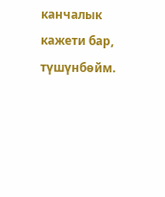канчалык кажети бар, түшүнбөйм.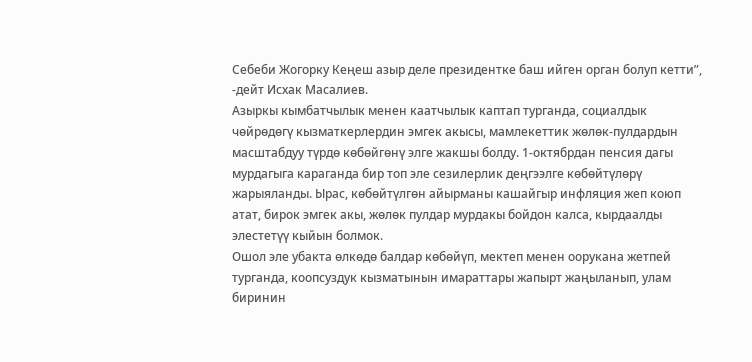Себеби Жогорку Кеңеш азыр деле президентке баш ийген орган болуп кетти”, -дейт Исхак Масалиев.
Азыркы кымбатчылык менен каатчылык каптап турганда, социалдык чөйрөдөгү кызматкерлердин эмгек акысы, мамлекеттик жөлөк-пулдардын масштабдуу түрдө көбөйгөнү элге жакшы болду. 1-октябрдан пенсия дагы мурдагыга караганда бир топ эле сезилерлик деңгээлге көбөйтүлөрү жарыяланды. Ырас, көбөйтүлгөн айырманы кашайгыр инфляция жеп коюп атат, бирок эмгек акы, жөлөк пулдар мурдакы бойдон калса, кырдаалды элестетүү кыйын болмок.
Ошол эле убакта өлкөдө балдар көбөйүп, мектеп менен оорукана жетпей турганда, коопсуздук кызматынын имараттары жапырт жаңыланып, улам биринин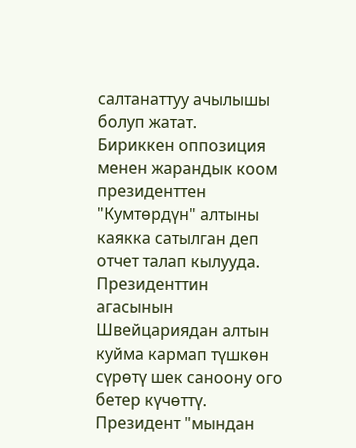салтанаттуу ачылышы болуп жатат.
Бириккен оппозиция менен жарандык коом президенттен "Кумтөрдүн" алтыны каякка сатылган деп отчет талап кылууда. Президенттин агасынын Швейцариядан алтын куйма кармап түшкөн сүрөтү шек саноону ого бетер күчөттү. Президент "мындан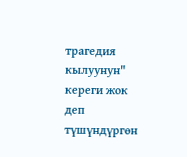трагедия кылуунун" кереги жок деп түшүндүргөн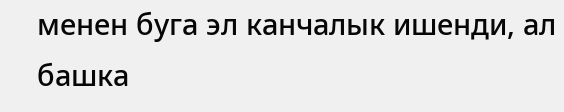менен буга эл канчалык ишенди, ал башка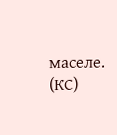маселе. (КС)